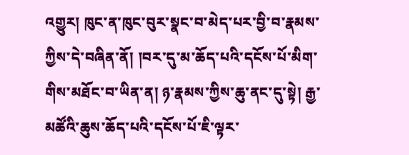འགྱུར། ཁུང་ན་ཁུང་བུར་སྣང་བ་མེད་པར་བྱི་བ་རྣམས་ཀྱིས་དེ་བཞིན་ནོ། །བར་དུ་མ་ཆོད་པའི་དངོས་པོ་མིག་གིས་མཐོང་བ་ཡིན་ན། ཉ་རྣམས་ཀྱིས་ཆུ་ནང་དུ་སྟེ། རྒྱ་མཚོའི་ཆུས་ཆོད་པའི་དངོས་པོ་ཇི་ལྟར་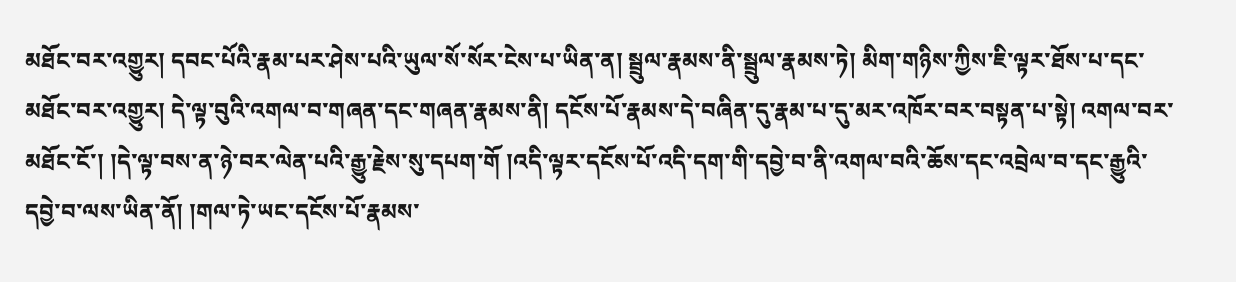མཐོང་བར་འགྱུར། དབང་པོའི་རྣམ་པར་ཤེས་པའི་ཡུལ་སོ་སོར་ངེས་པ་ཡིན་ན། སྦྲུལ་རྣམས་ནི་སྦྲུལ་རྣམས་ཏེ། མིག་གཉིས་ཀྱིས་ཇི་ལྟར་ཐོས་པ་དང་མཐོང་བར་འགྱུར། དེ་ལྟ་བུའི་འགལ་བ་གཞན་དང་གཞན་རྣམས་ནི། དངོས་པོ་རྣམས་དེ་བཞིན་དུ་རྣམ་པ་དུ་མར་འཁོར་བར་བསྟན་པ་སྟེ། འགལ་བར་མཐོང་ངོ་། །དེ་ལྟ་བས་ན་ཉེ་བར་ལེན་པའི་རྒྱུ་རྗེས་སུ་དཔག་གོ །འདི་ལྟར་དངོས་པོ་འདི་དག་གི་དབྱེ་བ་ནི་འགལ་བའི་ཆོས་དང་འབྲེལ་བ་དང་རྒྱུའི་དབྱེ་བ་ལས་ཡིན་ནོ། །གལ་ཏེ་ཡང་དངོས་པོ་རྣམས་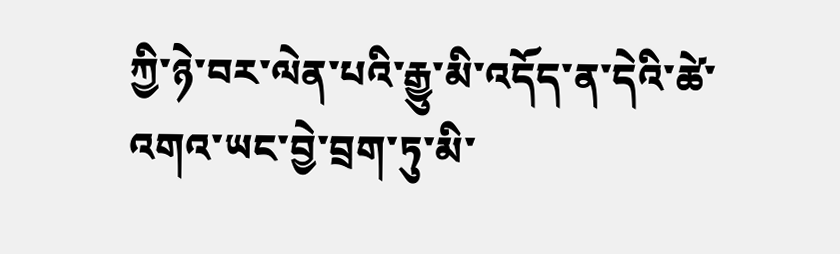ཀྱི་ཉེ་བར་ལེན་པའི་རྒྱུ་མི་འདོད་ན་དེའི་ཚེ་འགའ་ཡང་བྱེ་བྲག་ཏུ་མི་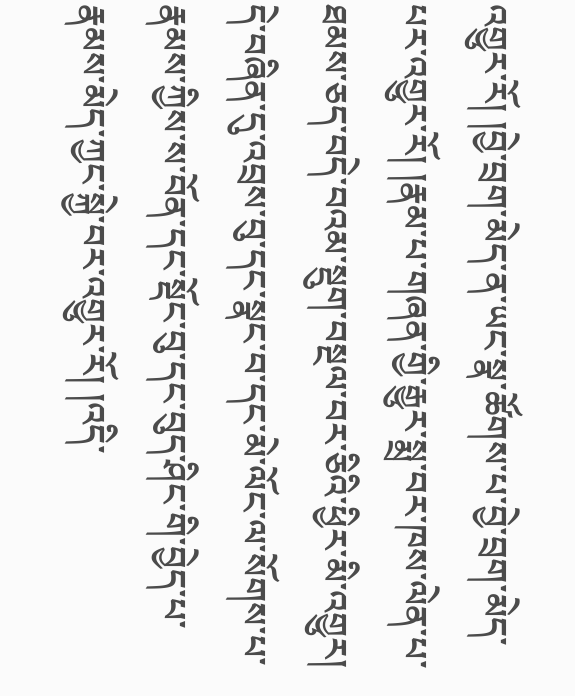འགྱུར་རོ། །བྱེ་བྲག་མེད་ན་ཡང་སྣ་ཚོགས་པ་བྱེ་བྲག་མེད་པར་འགྱུར་རོ། །རྣམ་པ་གཞན་གྱི་རྒྱུར་སྨྲ་བར་ཁས་ལེན་པ་ཐམས་ཅད་བདེ་བའམ་སྡུག་བསྔལ་བར་ཅིའི་ཕྱིར་མི་འགྱུར། དེ་བཞིན་དུ་འབྲས་བུ་དང་སྣང་བ་དང་མེ་ལོང་ལ་སོགས་པ་རྣམས་ཀྱིས་ས་བོན་དང་སྡོང་བུ་དང་བུད་ཤིང་གི་བྱེད་པ་རྣམས་མེད་ཀྱང་སྐྱེ་བར་འགྱུར་རོ། །འདི་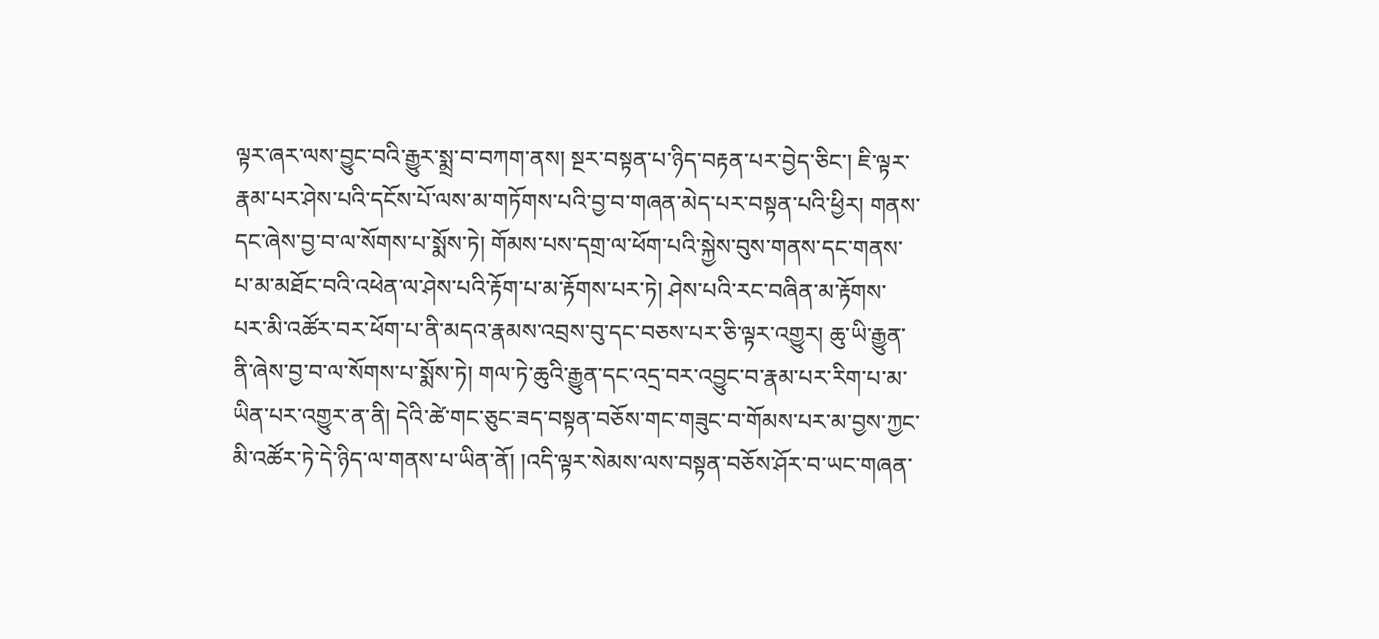ལྟར་ཞར་ལས་བྱུང་བའི་རྒྱུར་སྨྲ་བ་བཀག་ནས། སྔར་བསྟན་པ་ཉིད་བརྟན་པར་བྱེད་ཅིང་། ཇི་ལྟར་རྣམ་པར་ཤེས་པའི་དངོས་པོ་ལས་མ་གཏོགས་པའི་བྱ་བ་གཞན་མེད་པར་བསྟན་པའི་ཕྱིར། གནས་དང་ཞེས་བྱ་བ་ལ་སོགས་པ་སྨོས་ཏེ། གོམས་པས་དགྲ་ལ་ཕོག་པའི་སྐྱེས་བུས་གནས་དང་གནས་པ་མ་མཐོང་བའི་འཕེན་ལ་ཤེས་པའི་རྟོག་པ་མ་རྟོགས་པར་ཏེ། ཤེས་པའི་རང་བཞིན་མ་རྟོགས་པར་མི་འཚོར་བར་ཕོག་པ་ནི་མདའ་རྣམས་འབྲས་བུ་དང་བཅས་པར་ཅི་ལྟར་འགྱུར། ཆུ་ཡི་རྒྱུན་ནི་ཞེས་བྱ་བ་ལ་སོགས་པ་སྨོས་ཏེ། གལ་ཏེ་ཆུའི་རྒྱུན་དང་འདྲ་བར་འབྱུང་བ་རྣམ་པར་རིག་པ་མ་ཡིན་པར་འགྱུར་ན་ནི། དེའི་ཚེ་གང་ཅུང་ཟད་བསྟན་བཅོས་གང་གཟུང་བ་གོམས་པར་མ་བྱས་ཀྱང་མི་འཚོར་ཏེ་དེ་ཉིད་ལ་གནས་པ་ཡིན་ནོ། །འདི་ལྟར་སེམས་ལས་བསྟན་བཅོས་ཤོར་བ་ཡང་གཞན་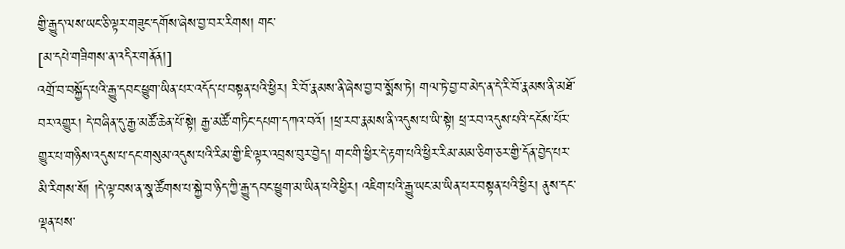གྱི་རྒྱུད་ལས་ཡང་ཅི་ལྟར་གཟུང་དགོས་ཞེས་བྱ་བར་རིགས། གང་
[མ་དཔེ་གཟིགས་ན་འདིར་གནོན།]
འགྲོ་བ་བསྐྱོད་པའི་རྒྱུ་དབང་ཕྱུག་ཡིན་པར་འདོད་པ་བསྟན་པའི་ཕྱིར། རི་བོ་རྣམས་ནི་ཞེས་བྱ་བ་སྨོས་ཏེ། གལ་ཏེ་བྱ་བ་མེད་ན་དེ་རི་བོ་རྣམས་ནི་མཐོ་བར་འགྱུར། དེ་བཞིན་དུ་རྒྱ་མཚོ་ཆེན་པོ་སྟེ། རྒྱ་མཚོ་གཏིང་དཔག་དཀའ་བའོ། །ཕྲ་རབ་རྣམས་ནི་འདུས་པ་ཡི་སྟེ། ཕྲ་རབ་འདུས་པའི་དངོས་པོར་གྱུར་པ་གཉིས་འདུས་པ་དང་གསུམ་འདུས་པའི་རིམ་གྱི་ཇི་ལྟར་འབྲས་བུར་བྱེད། གང་གི་ཕྱིར་དེ་རྟག་པའི་ཕྱིར་རིམ་མམ་ཅིག་ཅར་གྱི་དོན་བྱེད་པར་མི་རིགས་སོ། །དེ་ལྟ་བས་ན་སྣ་ཚོགས་པ་སྐྱེ་བ་ཉིད་ཀྱི་རྒྱུ་དབང་ཕྱུག་མ་ཡིན་པའི་ཕྱིར། འཇིག་པའི་རྒྱུ་ཡང་མ་ཡིན་པར་བསྟན་པའི་ཕྱིར། ནུས་དང་ལྡན་པས་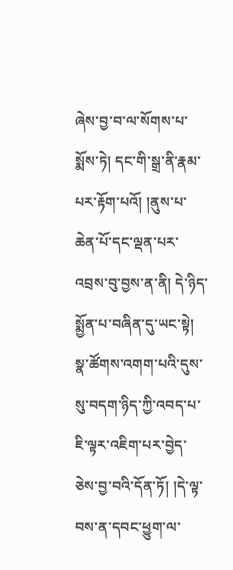ཞེས་བྱ་བ་ལ་སོགས་པ་སྨོས་ཏེ། དང་གི་སྒྲ་ནི་རྣམ་པར་རྟོག་པའོ། །ནུས་པ་ཆེན་པོ་དང་ལྡན་པར་འབྲས་བུ་བྱས་ན་ནི། དེ་ཉིད་སྨྱོན་པ་བཞིན་དུ་ཡང་སྟེ། སྣ་ཚོགས་འགག་པའི་དུས་སུ་བདག་ཉིད་ཀྱི་འབད་པ་ཇི་ལྟར་འཇིག་པར་བྱེད་ཅེས་བྱ་བའི་དོན་ཏོ། །དེ་ལྟ་བས་ན་དབང་ཕྱུག་ལ་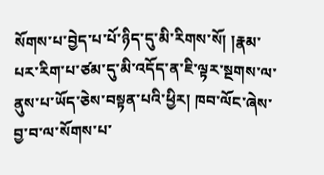སོགས་པ་བྱེད་པ་པོ་ཉིད་དུ་མི་རིགས་སོ། །རྣམ་པར་རིག་པ་ཙམ་དུ་མི་འདོད་ན་ཇི་ལྟར་སྔགས་ལ་ནུས་པ་ཡོད་ཅེས་བསྟན་པའི་ཕྱིར། ཁབ་ལོང་ཞེས་བྱ་བ་ལ་སོགས་པ་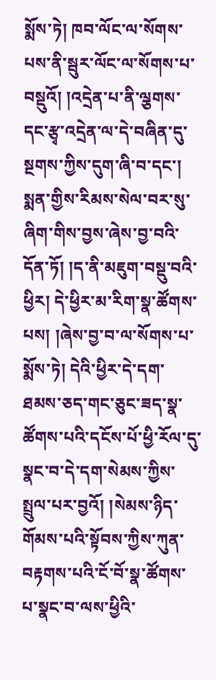སྨོས་ཏེ། ཁབ་ལོང་ལ་སོགས་པས་ནི་སྦུར་ལོང་ལ་སོགས་པ་བསྡུའོ། །འདྲེན་པ་ནི་ལྕགས་དང་རྩྭ་འདྲེན་ལ་དེ་བཞིན་དུ་སྔགས་ཀྱིས་དུག་ཞི་བ་དང་། སྨན་གྱིས་རིམས་སེལ་བར་སུ་ཞིག་གིས་བྱས་ཞེས་བྱ་བའི་དོན་ཏོ། །ད་ནི་མཇུག་བསྡུ་བའི་ཕྱིར། དེ་ཕྱིར་མ་རིག་སྣ་ཚོགས་པས། །ཞེས་བྱ་བ་ལ་སོགས་པ་སྨོས་ཏེ། དེའི་ཕྱིར་དེ་དག་ཐམས་ཅད་གང་ཅུང་ཟད་སྣ་ཚོགས་པའི་དངོས་པོ་ཕྱི་རོལ་དུ་སྣང་བ་དེ་དག་སེམས་ཀྱིས་སྤྲུལ་པར་བྱའོ། །སེམས་ཉིད་གོམས་པའི་སྟོབས་ཀྱིས་ཀུན་བརྟགས་པའི་ངོ་བོ་སྣ་ཚོགས་པ་སྣང་བ་ལས་ཕྱིའི་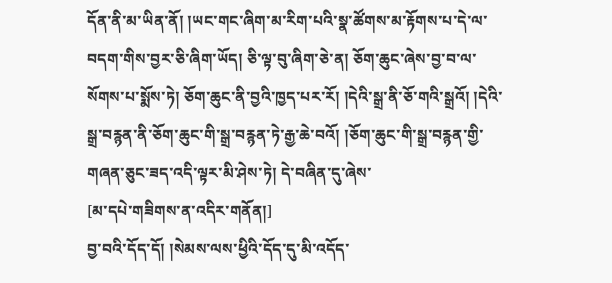དོན་ནི་མ་ཡིན་ནོ། །ཡང་གང་ཞིག་མ་རིག་པའི་སྣ་ཚོགས་མ་རྟོགས་པ་དེ་ལ་བདག་གིས་བྱར་ཅི་ཞིག་ཡོད། ཅི་ལྟ་བུ་ཞིག་ཅེ་ན། ཅོག་ཆུང་ཞེས་བྱ་བ་ལ་སོགས་པ་སྨོས་ཏེ། ཅོག་ཆུང་ནི་བྱའི་ཁྱད་པར་རོ། །དེའི་སྒྲ་ནི་ཅོ་གའི་སྒྲའོ། །དེའི་སྒྲ་བརྙན་ནི་ཅོག་ཆུང་གི་སྒྲ་བརྙན་ཏེ་རྒྱ་ཆེ་བའོ། །ཅོག་ཆུང་གི་སྒྲ་བརྙན་གྱི་གཞན་ཅུང་ཟད་འདི་ལྟར་མི་ཤེས་ཏེ། དེ་བཞིན་དུ་ཞེས་
[མ་དཔེ་གཟིགས་ན་འདིར་གནོན།]
བྱ་བའི་དོད་དོ། །སེམས་ལས་ཕྱིའི་དོད་དུ་མི་འདོད་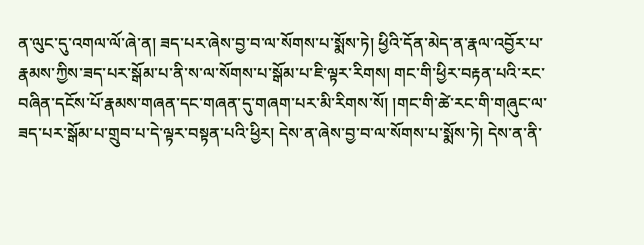ན་ལུང་དུ་འགལ་ལོ་ཞེ་ན། ཟད་པར་ཞེས་བྱ་བ་ལ་སོགས་པ་སྨོས་ཏེ། ཕྱིའི་དོན་མེད་ན་རྣལ་འབྱོར་པ་རྣམས་ཀྱིས་ཟད་པར་སྒོམ་པ་ནི་ས་ལ་སོགས་པ་སྒོམ་པ་ཇི་ལྟར་རིགས། གང་གི་ཕྱིར་བརྟན་པའི་རང་བཞིན་དངོས་པོ་རྣམས་གཞན་དང་གཞན་དུ་གཞག་པར་མི་རིགས་སོ། །གང་གི་ཚེ་རང་གི་གཞུང་ལ་ཟད་པར་སྒོམ་པ་གྲུབ་པ་དེ་ལྟར་བསྟན་པའི་ཕྱིར། དེས་ན་ཞེས་བྱ་བ་ལ་སོགས་པ་སྨོས་ཏེ། དེས་ན་ནི་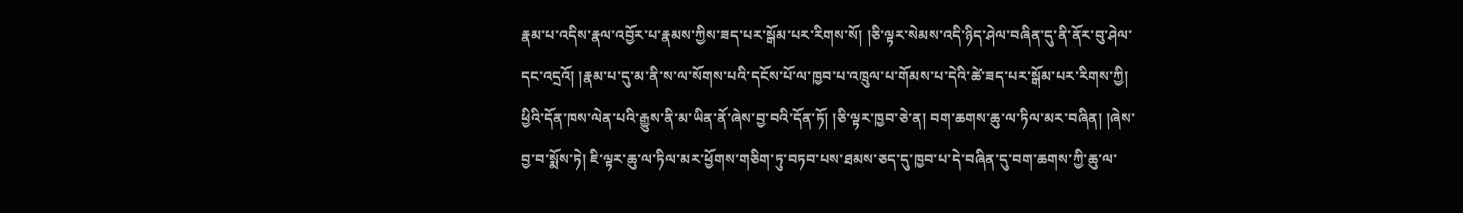རྣམ་པ་འདིས་རྣལ་འབྱོར་པ་རྣམས་ཀྱིས་ཟད་པར་སྒོམ་པར་རིགས་སོ། །ཅི་ལྟར་སེམས་འདི་ཉིད་ཤེལ་བཞིན་དུ་ནི་ནོར་བུ་ཤེལ་དང་འདྲའོ། །རྣམ་པ་དུ་མ་ནི་ས་ལ་སོགས་པའི་དངོས་པོ་ལ་ཁྱབ་པ་འཁྲུལ་པ་གོམས་པ་དེའི་ཚེ་ཟད་པར་སྒོམ་པར་རིགས་ཀྱི། ཕྱིའི་དོན་ཁས་ལེན་པའི་རྒྱུས་ནི་མ་ཡིན་ནོ་ཞེས་བྱ་བའི་དོན་ཏོ། །ཅི་ལྟར་ཁྱབ་ཅེ་ན། བག་ཆགས་ཆུ་ལ་ཏིལ་མར་བཞིན། །ཞེས་བྱ་བ་སྨོས་ཏེ། ཇི་ལྟར་ཆུ་ལ་ཏིལ་མར་ཕྱོགས་གཅིག་ཏུ་བཏབ་པས་ཐམས་ཅད་དུ་ཁྱབ་པ་དེ་བཞིན་དུ་བག་ཆགས་ཀྱི་ཆུ་ལ་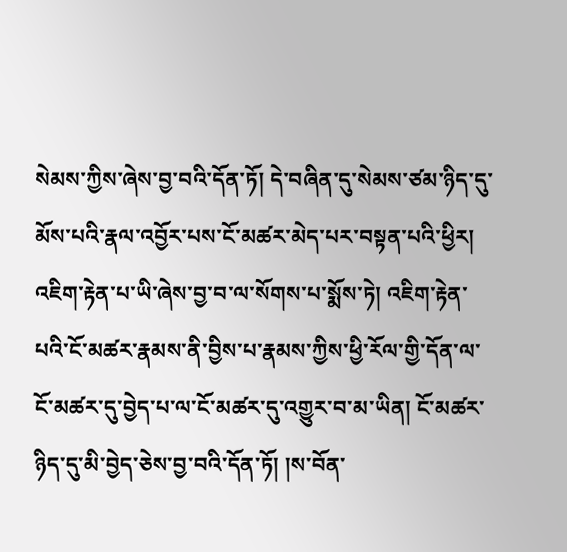སེམས་ཀྱིས་ཞེས་བྱ་བའི་དོན་ཏོ། དེ་བཞིན་དུ་སེམས་ཙམ་ཉིད་དུ་མོས་པའི་རྣལ་འབྱོར་པས་ངོ་མཚར་མེད་པར་བསྟན་པའི་ཕྱིར། འཇིག་རྟེན་པ་ཡི་ཞེས་བྱ་བ་ལ་སོགས་པ་སྨོས་ཏེ། འཇིག་རྟེན་པའི་ངོ་མཚར་རྣམས་ནི་བྱིས་པ་རྣམས་ཀྱིས་ཕྱི་རོལ་གྱི་དོན་ལ་ངོ་མཚར་དུ་བྱེད་པ་ལ་ངོ་མཚར་དུ་འགྱུར་བ་མ་ཡིན། ངོ་མཚར་ཉིད་དུ་མི་བྱེད་ཅེས་བྱ་བའི་དོན་ཏོ། །ས་བོན་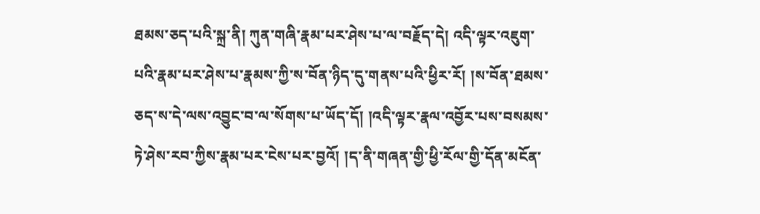ཐམས་ཅད་པའི་སྐྲ་ནི། ཀུན་གཞི་རྣམ་པར་ཤེས་པ་ལ་བརྗོད་དེ། འདི་ལྟར་འཇུག་པའི་རྣམ་པར་ཤེས་པ་རྣམས་ཀྱི་ས་བོན་ཉིད་དུ་གནས་པའི་ཕྱིར་རོ། །ས་བོན་ཐམས་ཅད་ས་དེ་ལས་འབྱུང་བ་ལ་སོགས་པ་ཡོད་དོ། །འདི་ལྟར་རྣལ་འབྱོར་པས་བསམས་ཏེ་ཤེས་རབ་ཀྱིས་རྣམ་པར་ངེས་པར་བྱའོ། །ད་ནི་གཞན་གྱི་ཕྱི་རོལ་གྱི་དོན་མངོན་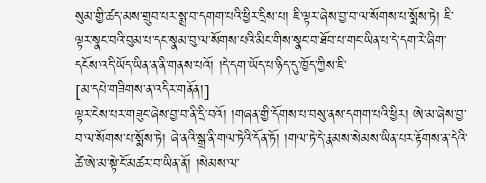སུམ་གྱི་ཚད་མས་གྲུབ་པར་སྨྲ་བ་དགག་པའི་ཕྱིར་དྲིས་པ། ཇི་ལྟར་ཞེས་བྱ་བ་ལ་སོགས་པ་སྨོས་ཏེ། ཇི་ལྟར་སྣང་བའི་བུམ་པ་དང་སྣམ་བུ་ལ་སོགས་པའི་མིང་གིས་སྣང་བ་ཐོབ་པ་གང་ཡིན་པ་དེ་དག་རེ་ཞིག་དངོས་འདི་ཡོད་ཡིན་ན་ནི་གནས་པའོ། །དེ་དག་ཡོད་པ་ཉིད་དུ་ཁྱོད་ཀྱིས་ཇི་
[མ་དཔེ་གཟིགས་ན་འདིར་གནོན།]
ལྟར་ངེས་པར་གཟུང་ཞེས་བྱ་བ་ནི་དྲི་བའོ། །གཞན་གྱི་དོགས་པ་བསུ་ནས་དགག་པའི་ཕྱིར། ཨེ་མ་ཞེས་བྱ་བ་ལ་སོགས་པ་སྨོས་ཏེ། ཞེ་ནའི་སྒྲ་ནི་གལ་ཏེའི་དོན་ཏོ། །གལ་ཏེ་དེ་རྣམས་སེམས་ཡིན་པར་རྟོགས་ན་དེའི་ཚེ་ཨེ་མ་སྟེ་ངོ་མཚར་བ་ཡིན་ནོ། །སེམས་ལ་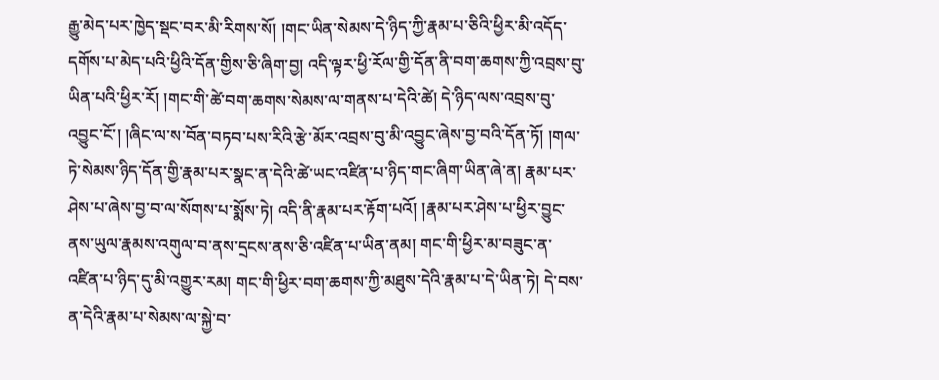རྒྱུ་མེད་པར་ཁྱེད་སྡང་བར་མི་རིགས་སོ། །གང་ཡིན་སེམས་དེ་ཉིད་ཀྱི་རྣམ་པ་ཅིའི་ཕྱིར་མི་འདོད་དགོས་པ་མེད་པའི་ཕྱིའི་དོན་གྱིས་ཅི་ཞིག་བྱ། འདི་ལྟར་ཕྱི་རོལ་གྱི་དོན་ནི་བག་ཆགས་ཀྱི་འབྲས་བུ་ཡིན་པའི་ཕྱིར་རོ། །གང་གི་ཚེ་བག་ཆགས་སེམས་ལ་གནས་པ་དེའི་ཚེ། དེ་ཉིད་ལས་འབྲས་བུ་འབྱུང་ངོ་། །ཞིང་ལ་ས་བོན་བཏབ་པས་རིའི་རྩེ་མོར་འབྲས་བུ་མི་འབྱུང་ཞེས་བྱ་བའི་དོན་ཏོ། །གལ་ཏེ་སེམས་ཉིད་དོན་གྱི་རྣམ་པར་སྣང་ན་དེའི་ཚེ་ཡང་འཛིན་པ་ཉིད་གང་ཞིག་ཡིན་ཞེ་ན། རྣམ་པར་ཤེས་པ་ཞེས་བྱ་བ་ལ་སོགས་པ་སྨོས་ཏེ། འདི་ནི་རྣམ་པར་རྟོག་པའོ། །རྣམ་པར་ཤེས་པ་ཕྱིར་བྱུང་ནས་ཡུལ་རྣམས་འགུལ་བ་ནས་དྲངས་ནས་ཅི་འཛིན་པ་ཡིན་ནམ། གང་གི་ཕྱིར་མ་བཟུང་ན་འཛིན་པ་ཉིད་དུ་མི་འགྱུར་རམ། གང་གི་ཕྱིར་བག་ཆགས་ཀྱི་མཐུས་དེའི་རྣམ་པ་དེ་ཡིན་ཏེ། དེ་བས་ན་དེའི་རྣམ་པ་སེམས་ལ་སྐྱེ་བ་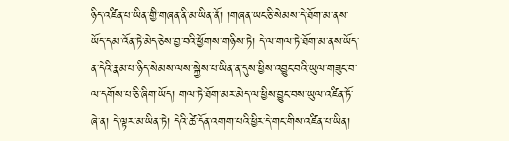ཉིད་འཛིན་པ་ཡིན་གྱི་གཞན་ནི་མ་ཡིན་ནོ། །གཞན་ཡང་ཅི་སེམས་དེ་ཐོག་མ་ནས་ཡོད་དམ་འོན་ཏེ་མེད་ཅེས་བྱ་བའི་ཕྱོགས་གཉིས་ཏེ། དེ་ལ་གལ་ཏེ་ཐོག་མ་ནས་ཡོད་ན་དེའི་རྣམ་པ་ཉིད་སེམས་ལས་སྐྱེས་པ་ཡིན་ན་དུས་ཕྱིས་འབྱུང་བའི་ཡུལ་གཟུང་བ་ལ་དགོས་པ་ཅི་ཞིག་ཡོད། གལ་ཏེ་ཐོག་མར་མེད་ལ་ཕྱིས་བྱུང་བས་ཡུལ་འཛིན་ཏོ་ཞེ་ན། དེ་ལྟར་མ་ཡིན་ཏེ། དེའི་ཚེ་དོན་འགག་པའི་ཕྱིར་དེ་གང་གིས་འཛིན་པ་ཡིན།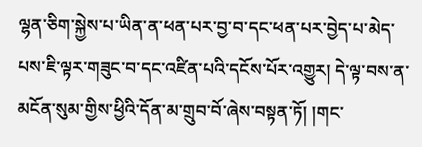ལྷན་ཅིག་སྐྱེས་པ་ཡིན་ན་ཕན་པར་བྱ་བ་དང་ཕན་པར་བྱེད་པ་མེད་པས་ཇི་ལྟར་གཟུང་བ་དང་འཛིན་པའི་དངོས་པོར་འགྱུར། དེ་ལྟ་བས་ན་མངོན་སུམ་གྱིས་ཕྱིའི་དོན་མ་གྲུབ་བོ་ཞེས་བསྟན་ཏོ། །གང་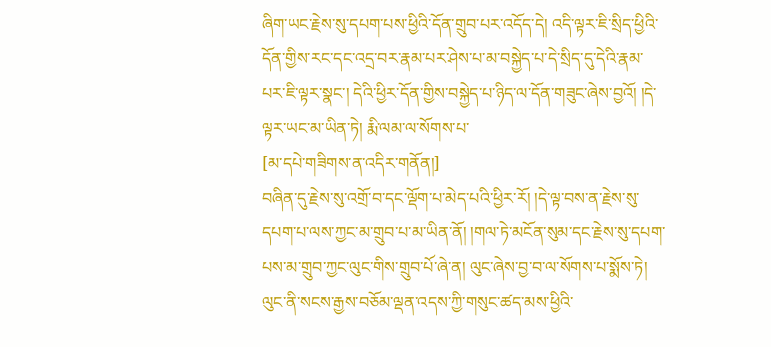ཞིག་ཡང་རྗེས་སུ་དཔག་པས་ཕྱིའི་དོན་གྲུབ་པར་འདོད་དེ། འདི་ལྟར་ཇི་སྲིད་ཕྱིའི་དོན་གྱིས་རང་དང་འདྲ་བར་རྣམ་པར་ཤེས་པ་མ་བསྐྱེད་པ་དེ་སྲིད་དུ་དེའི་རྣམ་པར་ཇི་ལྟར་སྣང་། དེའི་ཕྱིར་དོན་གྱིས་བསྐྱེད་པ་ཉིད་ལ་དོན་གཟུང་ཞེས་བྱའོ། །དེ་ལྟར་ཡང་མ་ཡིན་ཏེ། རྨི་ལམ་ལ་སོགས་པ་
[མ་དཔེ་གཟིགས་ན་འདིར་གནོན།]
བཞིན་དུ་རྗེས་སུ་འགྲོ་བ་དང་ལྡོག་པ་མེད་པའི་ཕྱིར་རོ། །དེ་ལྟ་བས་ན་རྗེས་སུ་དཔག་པ་ལས་ཀྱང་མ་གྲུབ་པ་མ་ཡིན་ནོ། །གལ་ཏེ་མངོན་སུམ་དང་རྗེས་སུ་དཔག་པས་མ་གྲུབ་ཀྱང་ལུང་གིས་གྲུབ་པོ་ཞེ་ན། ལུང་ཞེས་བྱ་བ་ལ་སོགས་པ་སྨོས་ཏེ། ལུང་ནི་སངས་རྒྱས་བཅོམ་ལྡན་འདས་ཀྱི་གསུང་ཚད་མས་ཕྱིའི་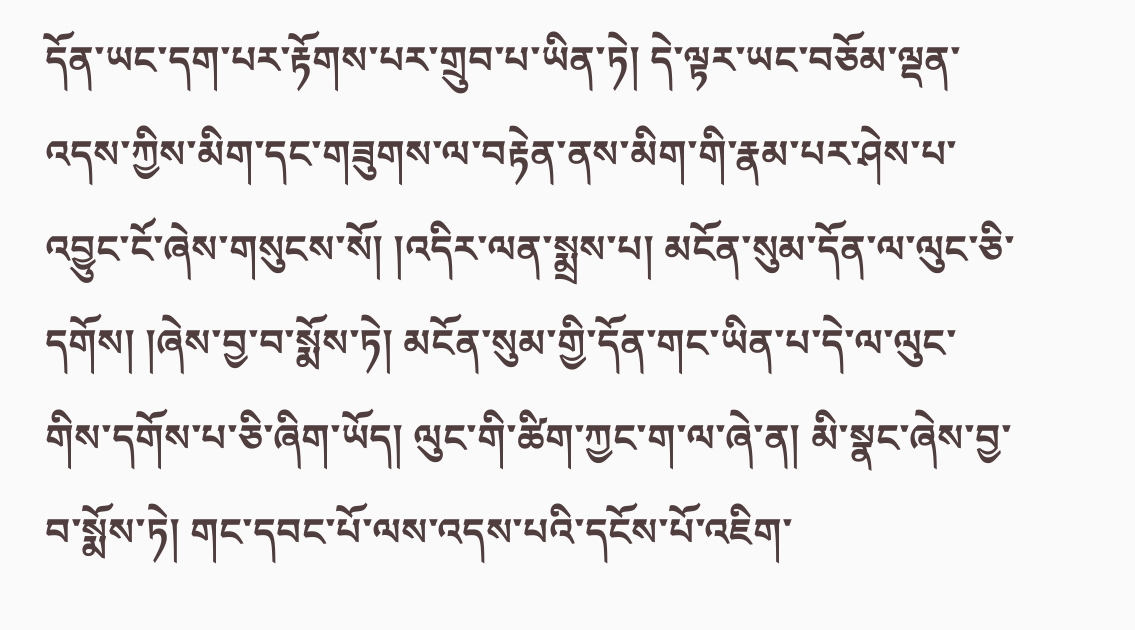དོན་ཡང་དག་པར་རྟོགས་པར་གྲུབ་པ་ཡིན་ཏེ། དེ་ལྟར་ཡང་བཅོམ་ལྡན་འདས་ཀྱིས་མིག་དང་གཟུགས་ལ་བརྟེན་ནས་མིག་གི་རྣམ་པར་ཤེས་པ་འབྱུང་ངོ་ཞེས་གསུངས་སོ། །འདིར་ལན་སྨྲས་པ། མངོན་སུམ་དོན་ལ་ལུང་ཅི་དགོས། །ཞེས་བྱ་བ་སྨོས་ཏེ། མངོན་སུམ་གྱི་དོན་གང་ཡིན་པ་དེ་ལ་ལུང་གིས་དགོས་པ་ཅི་ཞིག་ཡོད། ལུང་གི་ཚིག་ཀྱང་ག་ལ་ཞེ་ན། མི་སྣང་ཞེས་བྱ་བ་སྨོས་ཏེ། གང་དབང་པོ་ལས་འདས་པའི་དངོས་པོ་འཇིག་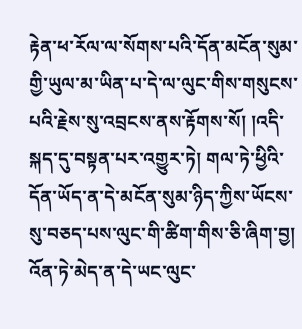རྟེན་ཕ་རོལ་ལ་སོགས་པའི་དོན་མངོན་སུམ་གྱི་ཡུལ་མ་ཡིན་པ་དེ་ལ་ལུང་གིས་གསུངས་པའི་རྗེས་སུ་འབྲངས་ནས་རྟོགས་སོ། །འདི་སྐད་དུ་བསྟན་པར་འགྱུར་ཏེ། གལ་ཏེ་ཕྱིའི་དོན་ཡོད་ན་དེ་མངོན་སུམ་ཉིད་ཀྱིས་ཡོངས་སུ་བཅད་པས་ལུང་གི་ཚིག་གིས་ཅི་ཞིག་བྱ། འོན་ཏེ་མེད་ན་དེ་ཡང་ལུང་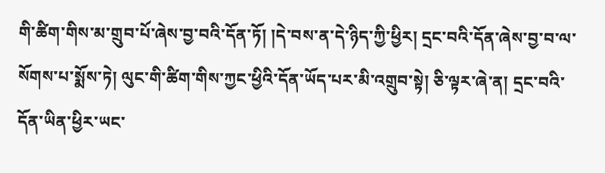གི་ཚིག་གིས་མ་གྲུབ་པོ་ཞེས་བྱ་བའི་དོན་ཏོ། །དེ་བས་ན་དེ་ཉིད་ཀྱི་ཕྱིར། དྲང་བའི་དོན་ཞེས་བྱ་བ་ལ་སོགས་པ་སྨོས་ཏེ། ལུང་གི་ཚིག་གིས་ཀྱང་ཕྱིའི་དོན་ཡོད་པར་མི་འགྲུབ་སྟེ། ཅི་ལྟར་ཞེ་ན། དྲང་བའི་དོན་ཡིན་ཕྱིར་ཡང་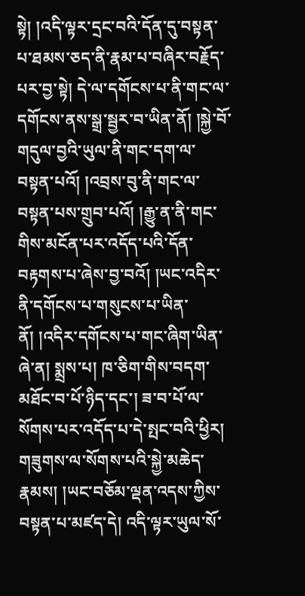སྟེ། །འདི་ལྟར་དྲང་བའི་དོན་དུ་བསྟན་པ་ཐམས་ཅད་ནི་རྣམ་པ་བཞིར་བརྗོད་པར་བྱ་སྟེ། དེ་ལ་དགོངས་པ་ནི་གང་ལ་དགོངས་ནས་སྒྲ་སྦྱར་བ་ཡིན་ནོ། །སྐྱེ་བོ་གདུལ་བྱའི་ཡུལ་ནི་གང་དག་ལ་བསྟན་པའོ། །འབྲས་བུ་ནི་གང་ལ་བསྟན་པས་གྲུབ་པའོ། །རྒྱུ་ན་ནི་གང་གིས་མངོན་པར་འདོད་པའི་དོན་བརྟགས་པ་ཞེས་བྱ་བའོ། །ཡང་འདིར་ནི་དགོངས་པ་གསུངས་པ་ཡིན་ནོ། །འདིར་དགོངས་པ་གང་ཞིག་ཡིན་ཞེ་ན། སྨྲས་པ། ཁ་ཅིག་གིས་བདག་མཐོང་བ་པོ་ཉིད་དང་། ཟ་བ་པོ་ལ་སོགས་པར་འདོད་པ་དེ་སྤང་བའི་ཕྱིར། གཟུགས་ལ་སོགས་པའི་སྐྱེ་མཆེད་རྣམས། །ཡང་བཅོམ་ལྡན་འདས་ཀྱིས་བསྟན་པ་མཛད་དེ། འདི་ལྟར་ཡུལ་སོ་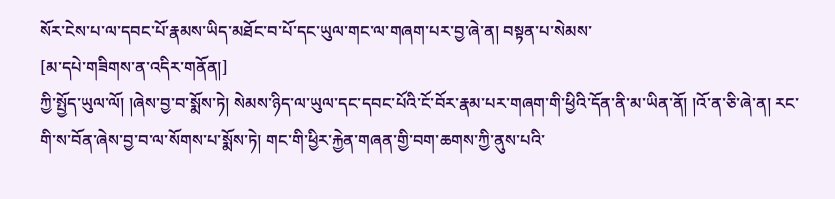སོར་ངེས་པ་ལ་དབང་པོ་རྣམས་ཡིད་མཐོང་བ་པོ་དང་ཡུལ་གང་ལ་གཞག་པར་བྱ་ཞེ་ན། བསྟན་པ་སེམས་
[མ་དཔེ་གཟིགས་ན་འདིར་གནོན།]
ཀྱི་སྤྱོད་ཡུལ་ལོ། །ཞེས་བྱ་བ་སྨོས་ཏེ། སེམས་ཉིད་ལ་ཡུལ་དང་དབང་པོའི་ངོ་བོར་རྣམ་པར་གཞག་གི་ཕྱིའི་དོན་ནི་མ་ཡིན་ནོ། །འོ་ན་ཅི་ཞེ་ན། རང་གི་ས་བོན་ཞེས་བྱ་བ་ལ་སོགས་པ་སྨོས་ཏེ། གང་གི་ཕྱིར་རྐྱེན་གཞན་གྱི་བག་ཆགས་ཀྱི་ནུས་པའི་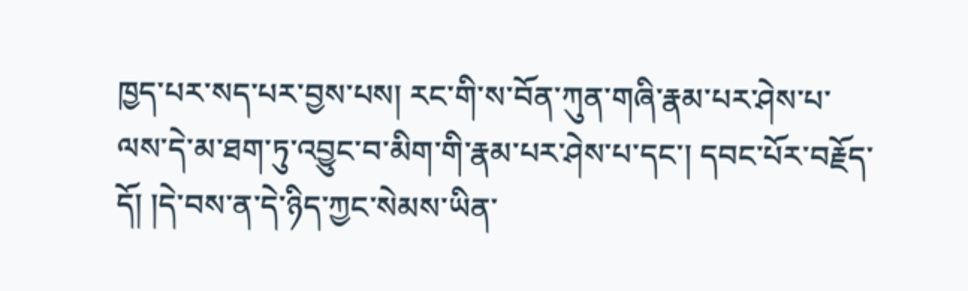ཁྱད་པར་སད་པར་བྱས་པས། རང་གི་ས་བོན་ཀུན་གཞི་རྣམ་པར་ཤེས་པ་ལས་དེ་མ་ཐག་ཏུ་འབྱུང་བ་མིག་གི་རྣམ་པར་ཤེས་པ་དང་། དབང་པོར་བརྗོད་དོ། །དེ་བས་ན་དེ་ཉིད་ཀྱང་སེམས་ཡིན་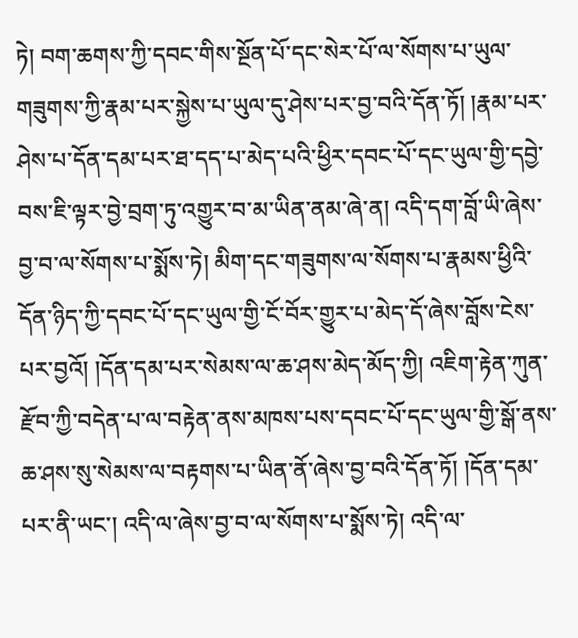ཏེ། བག་ཆགས་ཀྱི་དབང་གིས་སྔོན་པོ་དང་སེར་པོ་ལ་སོགས་པ་ཡུལ་གཟུགས་ཀྱི་རྣམ་པར་སྐྱེས་པ་ཡུལ་དུ་ཤེས་པར་བྱ་བའི་དོན་ཏོ། །རྣམ་པར་ཤེས་པ་དོན་དམ་པར་ཐ་དད་པ་མེད་པའི་ཕྱིར་དབང་པོ་དང་ཡུལ་གྱི་དབྱེ་བས་ཇི་ལྟར་བྱེ་བྲག་ཏུ་འགྱུར་བ་མ་ཡིན་ནམ་ཞེ་ན། འདི་དག་བློ་ཡི་ཞེས་བྱ་བ་ལ་སོགས་པ་སྨོས་ཏེ། མིག་དང་གཟུགས་ལ་སོགས་པ་རྣམས་ཕྱིའི་དོན་ཉིད་ཀྱི་དབང་པོ་དང་ཡུལ་གྱི་ངོ་བོར་གྱུར་པ་མེད་དོ་ཞེས་བློས་ངེས་པར་བྱའོ། །དོན་དམ་པར་སེམས་ལ་ཆ་ཤས་མེད་མོད་ཀྱི། འཇིག་རྟེན་ཀུན་རྫོབ་ཀྱི་བདེན་པ་ལ་བརྟེན་ནས་མཁས་པས་དབང་པོ་དང་ཡུལ་གྱི་སྒོ་ནས་ཆ་ཤས་སུ་སེམས་ལ་བརྟགས་པ་ཡིན་ནོ་ཞེས་བྱ་བའི་དོན་ཏོ། །དོན་དམ་པར་ནི་ཡང་། འདི་ལ་ཞེས་བྱ་བ་ལ་སོགས་པ་སྨོས་ཏེ། འདི་ལ་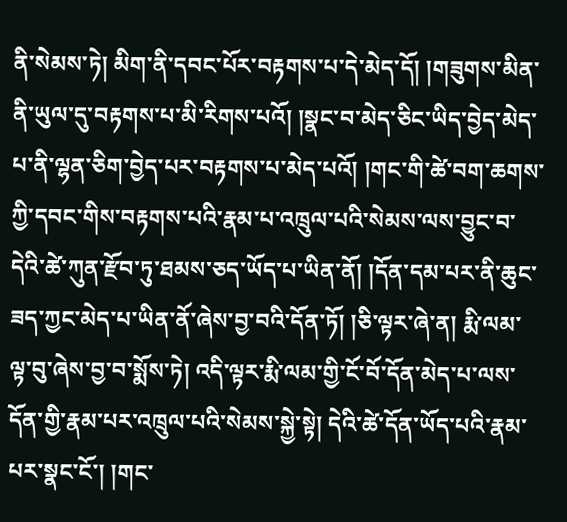ནི་སེམས་ཏེ། མིག་ནི་དབང་པོར་བརྟགས་པ་དེ་མེད་དོ། །གཟུགས་མིན་ནི་ཡུལ་དུ་བརྟགས་པ་མི་རིགས་པའོ། །སྣང་བ་མེད་ཅིང་ཡིད་བྱེད་མེད་པ་ནི་ལྷན་ཅིག་བྱེད་པར་བརྟགས་པ་མེད་པའོ། །གང་གི་ཚེ་བག་ཆགས་ཀྱི་དབང་གིས་བརྟགས་པའི་རྣམ་པ་འཁྲུལ་པའི་སེམས་ལས་བྱུང་བ་དེའི་ཚེ་ཀུན་རྫོབ་ཏུ་ཐམས་ཅད་ཡོད་པ་ཡིན་ནོ། །དོན་དམ་པར་ནི་ཆུང་ཟད་ཀྱང་མེད་པ་ཡིན་ནོ་ཞེས་བྱ་བའི་དོན་ཏོ། །ཅི་ལྟར་ཞེ་ན། རྨི་ལམ་ལྟ་བུ་ཞེས་བྱ་བ་སྨོས་ཏེ། འདི་ལྟར་རྨི་ལམ་གྱི་ངོ་བོ་དོན་མེད་པ་ལས་དོན་གྱི་རྣམ་པར་འཁྲུལ་པའི་སེམས་སྐྱེ་སྟེ། དེའི་ཚེ་དོན་ཡོད་པའི་རྣམ་པར་སྣང་ངོ་། །གང་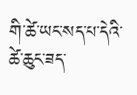གི་ཚེ་ཡང་སད་པ་དེའི་ཚེ་ཆུང་ཟད་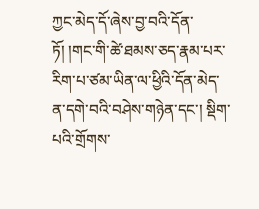ཀྱང་མེད་དོ་ཞེས་བྱ་བའི་དོན་ཏོ། །གང་གི་ཚེ་ཐམས་ཅད་རྣམ་པར་རིག་པ་ཙམ་ཡིན་ལ་ཕྱིའི་དོན་མེད་ན་དགེ་བའི་བཤེས་གཉེན་དང་། སྡིག་པའི་གྲོགས་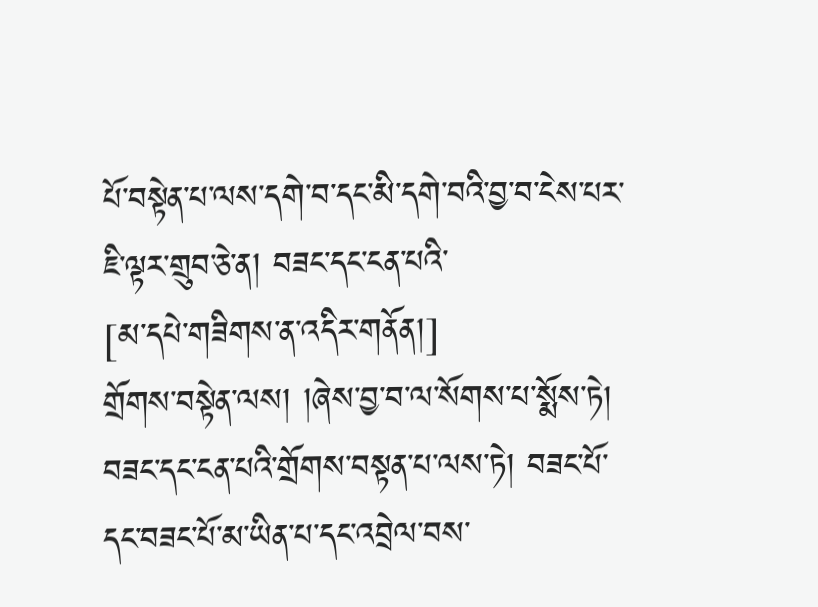པོ་བསྟེན་པ་ལས་དགེ་བ་དང་མི་དགེ་བའི་བྱ་བ་ངེས་པར་ཇི་ལྟར་གྲུབ་ཅེ་ན། བཟང་དང་ངན་པའི་
[མ་དཔེ་གཟིགས་ན་འདིར་གནོན།]
གྲོགས་བསྟེན་ལས། །ཞེས་བྱ་བ་ལ་སོགས་པ་སྨོས་ཏེ། བཟང་དང་ངན་པའི་གྲོགས་བསྟན་པ་ལས་ཏེ། བཟང་པོ་དང་བཟང་པོ་མ་ཡིན་པ་དང་འབྲེལ་བས་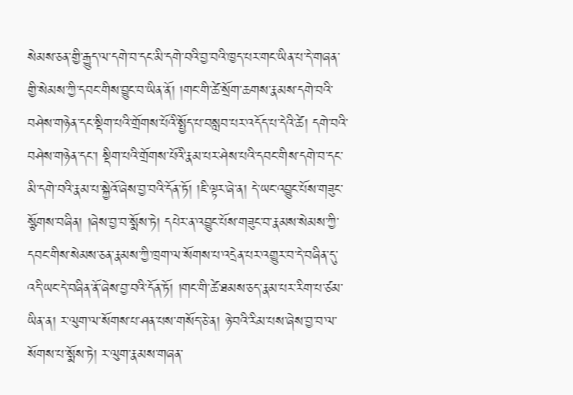སེམས་ཅན་གྱི་རྒྱུད་ལ་དགེ་བ་དང་མི་དགེ་བའི་བྱ་བའི་ཁྱད་པར་གང་ཡིན་པ་དེ་གཞན་གྱི་སེམས་ཀྱི་དབང་གིས་བྱུང་བ་ཡིན་ནོ། །གང་གི་ཚེ་སྲོག་ཆགས་རྣམས་དགེ་བའི་བཤེས་གཉེན་དང་སྡིག་པའི་གྲོགས་པོའི་སྤྱོད་པ་བསླབ་པར་འདོད་པ་དེའི་ཚེ། དགེ་བའི་བཤེས་གཉེན་དང་། སྡིག་པའི་གྲོགས་པོའི་རྣམ་པར་ཤེས་པའི་དབང་གིས་དགེ་བ་དང་མི་དགེ་བའི་རྣམ་པ་སྐྱེའོ་ཞེས་བྱ་བའི་དོན་ཏོ། །ཇི་ལྟར་ཞེ་ན། དེ་ཡང་འབྱུང་པོས་གཟུང་སྩོགས་བཞིན། །ཞེས་བྱ་བ་སྨོས་ཏེ། དཔེར་ན་འབྱུང་པོས་གཟུང་བ་རྣམས་སེམས་ཀྱི་དབང་གིས་སེམས་ཅན་རྣམས་ཀྱི་ཁྲག་ལ་སོགས་པ་འདྲེན་པར་འགྱུར་བ་དེ་བཞིན་དུ་འདི་ཡང་དེ་བཞིན་ནོ་ཞེས་བྱ་བའི་དོན་ཏོ། །གང་གི་ཚེ་ཐམས་ཅད་རྣམ་པར་རིག་པ་ཙམ་ཡིན་ན། ར་ལུག་ལ་སོགས་པ་ཤན་པས་གསོད་ཅེ་ན། ཉེ་བའི་རིམ་པས་ཞེས་བྱ་བ་ལ་སོགས་པ་སྨོས་ཏེ། ར་ལུག་རྣམས་གཞན་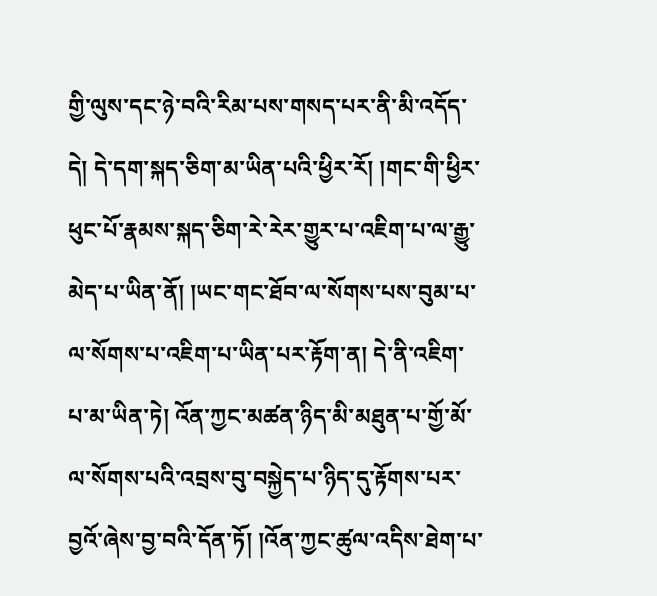གྱི་ལུས་དང་ཉེ་བའི་རིམ་པས་གསད་པར་ནི་མི་འདོད་དེ། དེ་དག་སྐད་ཅིག་མ་ཡིན་པའི་ཕྱིར་རོ། །གང་གི་ཕྱིར་ཕུང་པོ་རྣམས་སྐད་ཅིག་རེ་རེར་གྱུར་པ་འཇིག་པ་ལ་རྒྱུ་མེད་པ་ཡིན་ནོ། །ཡང་གང་ཐོབ་ལ་སོགས་པས་བུམ་པ་ལ་སོགས་པ་འཇིག་པ་ཡིན་པར་རྟོག་ན། དེ་ནི་འཇིག་པ་མ་ཡིན་ཏེ། འོན་ཀྱང་མཚན་ཉིད་མི་མཐུན་པ་གྱོ་མོ་ལ་སོགས་པའི་འབྲས་བུ་བསྐྱེད་པ་ཉིད་དུ་རྟོགས་པར་བྱའོ་ཞེས་བྱ་བའི་དོན་ཏོ། །འོན་ཀྱང་ཚུལ་འདིས་ཐེག་པ་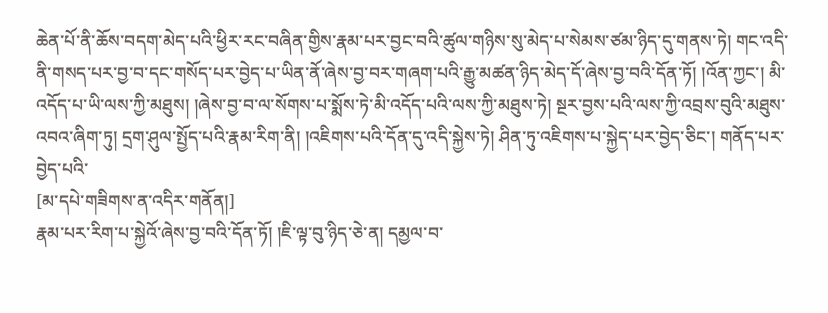ཆེན་པོ་ནི་ཆོས་བདག་མེད་པའི་ཕྱིར་རང་བཞིན་གྱིས་རྣམ་པར་བྱང་བའི་ཚུལ་གཉིས་སུ་མེད་པ་སེམས་ཙམ་ཉིད་དུ་གནས་ཏེ། གང་འདི་ནི་གསད་པར་བྱ་བ་དང་གསོད་པར་བྱེད་པ་ཡིན་ནོ་ཞེས་བྱ་བར་གཞག་པའི་རྒྱུ་མཚན་ཉིད་མེད་དོ་ཞེས་བྱ་བའི་དོན་ཏོ། །འོན་ཀྱང་། མི་འདོད་པ་ཡི་ལས་ཀྱི་མཐུས། །ཞེས་བྱ་བ་ལ་སོགས་པ་སྨོས་ཏེ་མི་འདོད་པའི་ལས་ཀྱི་མཐུས་ཏེ། སྔར་བྱས་པའི་ལས་ཀྱི་འབྲས་བུའི་མཐུས་འབའ་ཞིག་ཏུ། དྲག་ཤུལ་སྤྱོད་པའི་རྣམ་རིག་ནི། །འཇིགས་པའི་དོན་དུ་འདི་སྐྱེས་ཏེ། ཤིན་ཏུ་འཇིགས་པ་སྐྱེད་པར་བྱེད་ཅིང་། གནོད་པར་བྱེད་པའི་
[མ་དཔེ་གཟིགས་ན་འདིར་གནོན།]
རྣམ་པར་རིག་པ་སྐྱེའོ་ཞེས་བྱ་བའི་དོན་ཏོ། །ཇི་ལྟ་བུ་ཉིད་ཅེ་ན། དམྱལ་བ་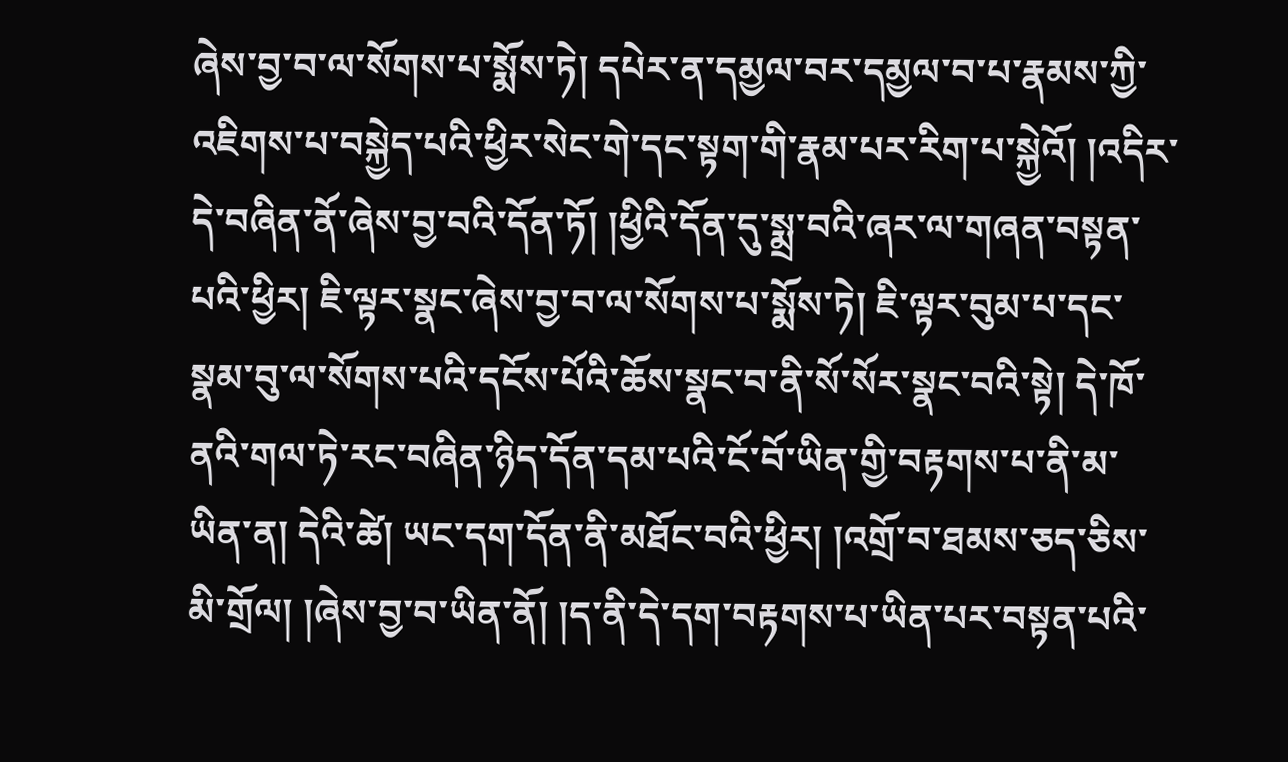ཞེས་བྱ་བ་ལ་སོགས་པ་སྨོས་ཏེ། དཔེར་ན་དམྱལ་བར་དམྱལ་བ་པ་རྣམས་ཀྱི་འཇིགས་པ་བསྐྱེད་པའི་ཕྱིར་སེང་གེ་དང་སྟག་གི་རྣམ་པར་རིག་པ་སྐྱེའོ། །འདིར་དེ་བཞིན་ནོ་ཞེས་བྱ་བའི་དོན་ཏོ། །ཕྱིའི་དོན་དུ་སྨྲ་བའི་ཞར་ལ་གཞན་བསྟན་པའི་ཕྱིར། ཇི་ལྟར་སྣང་ཞེས་བྱ་བ་ལ་སོགས་པ་སྨོས་ཏེ། ཇི་ལྟར་བུམ་པ་དང་སྣམ་བུ་ལ་སོགས་པའི་དངོས་པོའི་ཆོས་སྣང་བ་ནི་སོ་སོར་སྣང་བའི་སྟེ། དེ་ཁོ་ནའི་གལ་ཏེ་རང་བཞིན་ཉིད་དོན་དམ་པའི་ངོ་བོ་ཡིན་གྱི་བརྟགས་པ་ནི་མ་ཡིན་ན། དེའི་ཚེ། ཡང་དག་དོན་ནི་མཐོང་བའི་ཕྱིར། །འགྲོ་བ་ཐམས་ཅད་ཅིས་མི་གྲོལ། །ཞེས་བྱ་བ་ཡིན་ནོ། །ད་ནི་དེ་དག་བརྟགས་པ་ཡིན་པར་བསྟན་པའི་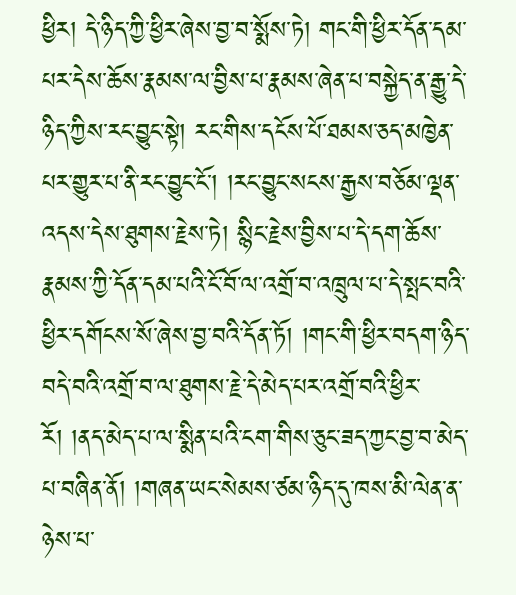ཕྱིར། དེ་ཉིད་ཀྱི་ཕྱིར་ཞེས་བྱ་བ་སྨོས་ཏེ། གང་གི་ཕྱིར་དོན་དམ་པར་དེས་ཆོས་རྣམས་ལ་བྱིས་པ་རྣམས་ཞེན་པ་བསྐྱེད་ན་རྒྱུ་དེ་ཉིད་ཀྱིས་རང་བྱུང་སྟེ། རང་གིས་དངོས་པོ་ཐམས་ཅད་མཁྱེན་པར་གྱུར་པ་ནི་རང་བྱུང་ངོ་། །རང་བྱུང་སངས་རྒྱས་བཅོམ་ལྡན་འདས་དེས་ཐུགས་རྗེས་ཏེ། སྙིང་རྗེས་བྱིས་པ་དེ་དག་ཆོས་རྣམས་ཀྱི་དོན་དམ་པའི་ངོ་བོ་ལ་འགྲོ་བ་འཁྲུལ་པ་དེ་སྤང་བའི་ཕྱིར་དགོངས་སོ་ཞེས་བྱ་བའི་དོན་ཏོ། །གང་གི་ཕྱིར་བདག་ཉིད་བདེ་བའི་འགྲོ་བ་ལ་ཐུགས་རྗེ་དེ་མེད་པར་འགྲོ་བའི་ཕྱིར་རོ། །ནད་མེད་པ་ལ་སྨིན་པའི་ངག་གིས་ཅུང་ཟད་ཀྱང་བྱ་བ་མེད་པ་བཞིན་ནོ། །གཞན་ཡང་སེམས་ཙམ་ཉིད་དུ་ཁས་མི་ལེན་ན་ཉེས་པ་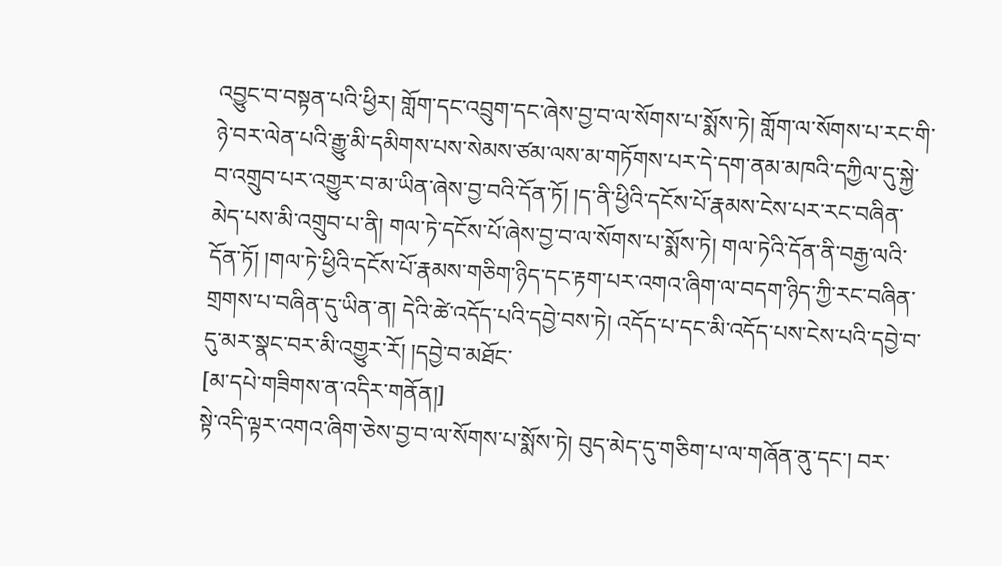འབྱུང་བ་བསྟན་པའི་ཕྱིར། གློག་དང་འབྲུག་དང་ཞེས་བྱ་བ་ལ་སོགས་པ་སྨོས་ཏེ། གློག་ལ་སོགས་པ་རང་གི་ཉེ་བར་ལེན་པའི་རྒྱུ་མི་དམིགས་པས་སེམས་ཙམ་ལས་མ་གཏོགས་པར་དེ་དག་ནམ་མཁའི་དཀྱིལ་དུ་སྐྱེ་བ་འགྲུབ་པར་འགྱུར་བ་མ་ཡིན་ཞེས་བྱ་བའི་དོན་ཏོ། །ད་ནི་ཕྱིའི་དངོས་པོ་རྣམས་ངེས་པར་རང་བཞིན་མེད་པས་མི་འགྲུབ་པ་ནི། གལ་ཏེ་དངོས་པོ་ཞེས་བྱ་བ་ལ་སོགས་པ་སྨོས་ཏེ། གལ་ཏེའི་དོན་ནི་བརྒྱ་ལའི་དོན་ཏོ། །གལ་ཏེ་ཕྱིའི་དངོས་པོ་རྣམས་གཅིག་ཉིད་དང་རྟག་པར་འགའ་ཞིག་ལ་བདག་ཉིད་ཀྱི་རང་བཞིན་གྲགས་པ་བཞིན་དུ་ཡིན་ན། དེའི་ཚེ་འདོད་པའི་དབྱེ་བས་ཏེ། འདོད་པ་དང་མི་འདོད་པས་ངེས་པའི་དབྱེ་བ་དུ་མར་སྣང་བར་མི་འགྱུར་རོ། །དབྱེ་བ་མཐོང་
[མ་དཔེ་གཟིགས་ན་འདིར་གནོན།]
སྟེ་འདི་ལྟར་འགའ་ཞིག་ཅེས་བྱ་བ་ལ་སོགས་པ་སྨོས་ཏེ། བུད་མེད་དུ་གཅིག་པ་ལ་གཞོན་ནུ་དང་། བར་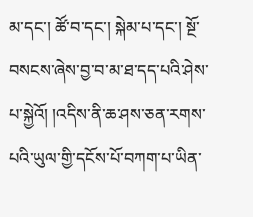མ་དང་། ཚོ་བ་དང་། སྐེམ་པ་དང་། སྔོ་བསངས་ཞེས་བྱ་བ་མ་ཐ་དད་པའི་ཤེས་པ་སྐྱེའོ། །འདིས་ནི་ཆ་ཤས་ཅན་རགས་པའི་ཡུལ་གྱི་དངོས་པོ་བཀག་པ་ཡིན་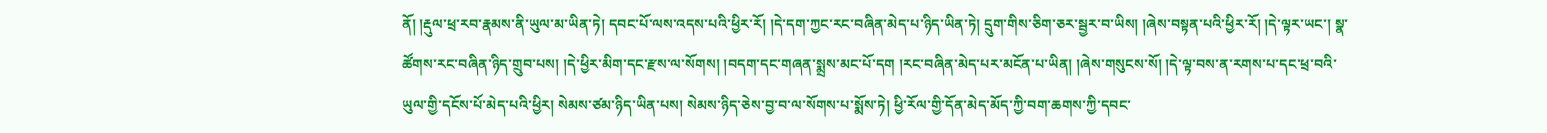ནོ། །རྡུལ་ཕྲ་རབ་རྣམས་ནི་ཡུལ་མ་ཡིན་ཏེ། དབང་པོ་ལས་འདས་པའི་ཕྱིར་རོ། །དེ་དག་ཀྱང་རང་བཞིན་མེད་པ་ཉིད་ཡིན་ཏེ། དྲུག་གིས་ཅིག་ཅར་སྦྱར་བ་ཡིས། །ཞེས་བསྟན་པའི་ཕྱིར་རོ། །དེ་ལྟར་ཡང་། སྣ་ཚོགས་རང་བཞིན་ཉིད་གྲུབ་པས། །དེ་ཕྱིར་མིག་དང་རྫས་ལ་སོགས། །བདག་དང་གཞན་སྨྲས་མང་པོ་དག །རང་བཞིན་མེད་པར་མངོན་པ་ཡིན། །ཞེས་གསུངས་སོ། །དེ་ལྟ་བས་ན་རགས་པ་དང་ཕྲ་བའི་ཡུལ་གྱི་དངོས་པོ་མེད་པའི་ཕྱིར། སེམས་ཙམ་ཉིད་ཡིན་པས། སེམས་ཉིད་ཅེས་བྱ་བ་ལ་སོགས་པ་སྨོས་ཏེ། ཕྱི་རོལ་གྱི་དོན་མེད་མོད་ཀྱི་བག་ཆགས་ཀྱི་དབང་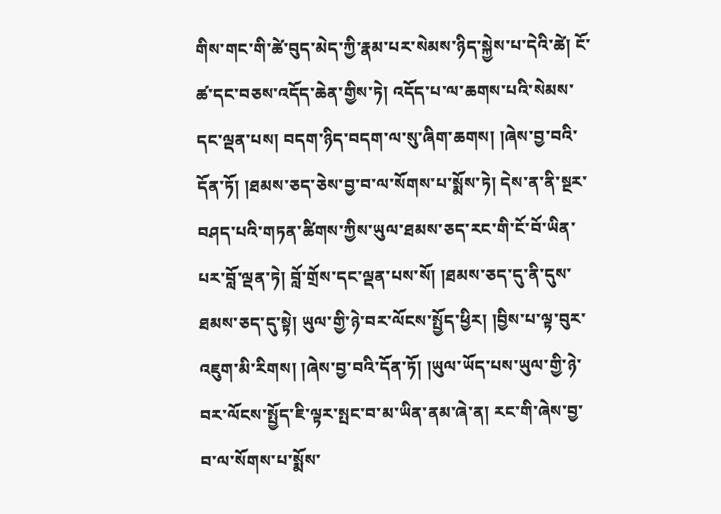གིས་གང་གི་ཚེ་བུད་མེད་ཀྱི་རྣམ་པར་སེམས་ཉིད་སྐྱེས་པ་དེའི་ཚེ། ངོ་ཚ་དང་བཅས་འདོད་ཆེན་གྱིས་ཏེ། འདོད་པ་ལ་ཆགས་པའི་སེམས་དང་ལྡན་པས། བདག་ཉིད་བདག་ལ་སུ་ཞིག་ཆགས། །ཞེས་བྱ་བའི་དོན་ཏོ། །ཐམས་ཅད་ཅེས་བྱ་བ་ལ་སོགས་པ་སྨོས་ཏེ། དེས་ན་ནི་སྔར་བཤད་པའི་གཏན་ཚིགས་ཀྱིས་ཡུལ་ཐམས་ཅད་རང་གི་ངོ་བོ་ཡིན་པར་བློ་ལྡན་ཏེ། བློ་གྲོས་དང་ལྡན་པས་སོ། །ཐམས་ཅད་དུ་ནི་དུས་ཐམས་ཅད་དུ་སྟེ། ཡུལ་གྱི་ཉེ་བར་ལོངས་སྤྱོད་ཕྱིར། །བྱིས་པ་ལྟ་བུར་འཇུག་མི་རིགས། །ཞེས་བྱ་བའི་དོན་ཏོ། །ཡུལ་ཡོད་པས་ཡུལ་གྱི་ཉེ་བར་ལོངས་སྤྱོད་ཇི་ལྟར་སྤང་བ་མ་ཡིན་ནམ་ཞེ་ན། རང་གི་ཞེས་བྱ་བ་ལ་སོགས་པ་སྨོས་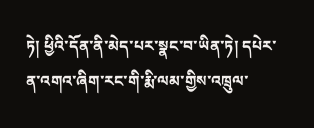ཏེ། ཕྱིའི་དོན་ནི་མེད་པར་སྣང་བ་ཡིན་ཏེ། དཔེར་ན་འགའ་ཞིག་རང་གི་རྨི་ལམ་གྱིས་འཁྲུལ་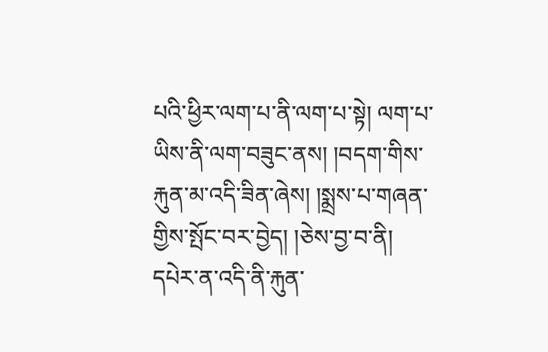པའི་ཕྱིར་ལག་པ་ནི་ལག་པ་སྟེ། ལག་པ་ཡིས་ནི་ལག་བཟུང་ནས། །བདག་གིས་རྐུན་མ་འདི་ཟིན་ཞེས། །སྨྲས་པ་གཞན་གྱིས་སྤོང་བར་བྱེད། །ཅེས་བྱ་བ་ནི། དཔེར་ན་འདི་ནི་རྐུན་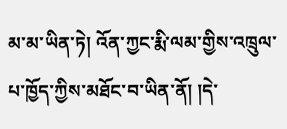མ་མ་ཡིན་ཏེ། འོན་ཀྱང་རྨི་ལམ་གྱིས་འཁྲུལ་པ་ཁྱོད་ཀྱིས་མཐོང་བ་ཡིན་ནོ། །དེ་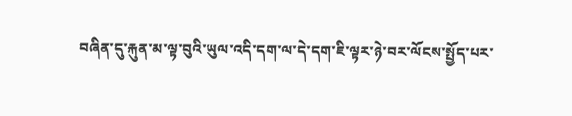བཞིན་དུ་རྐུན་མ་ལྟ་བུའི་ཡུལ་འདི་དག་ལ་དེ་དག་ཇི་ལྟར་ཉེ་བར་ལོངས་སྤྱོད་པར་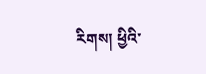རིགས། ཕྱིའི་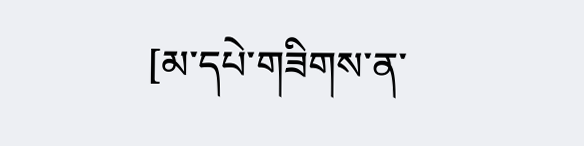[མ་དཔེ་གཟིགས་ན་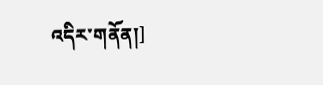འདིར་གནོན།]